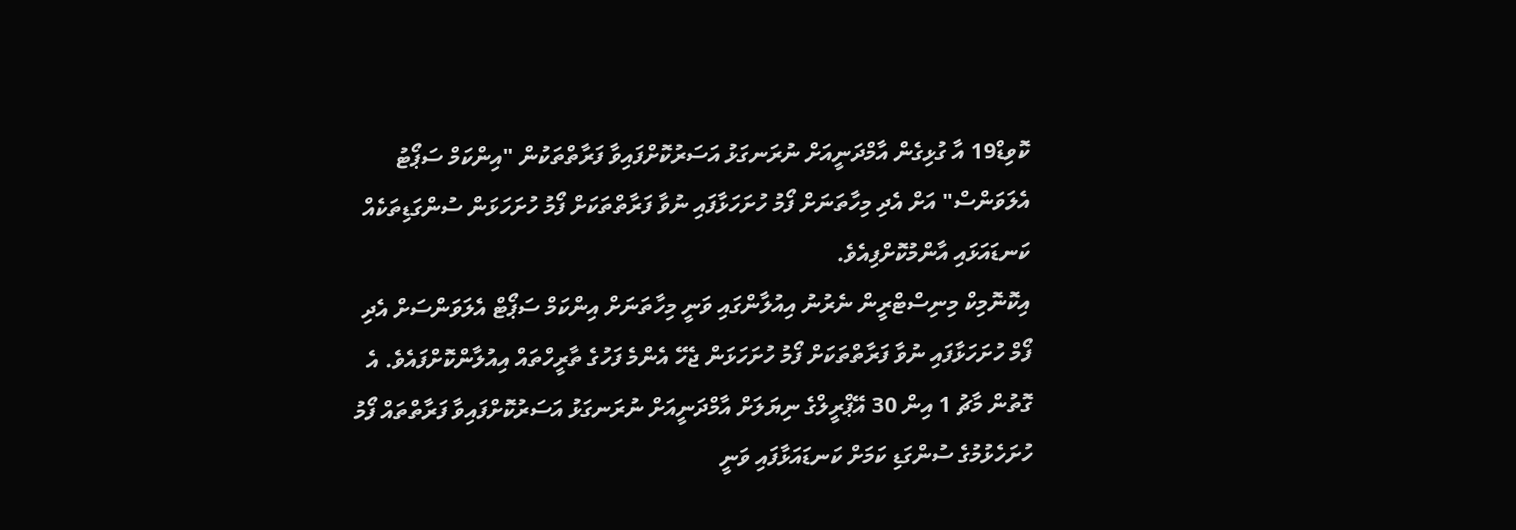ކޮވިޑް19 އާ ގުޅިގެން އާމްދަނީއަށް ނުރަނގަޅު އަސަރުކޮށްފައިވާ ފަރާތްތަކުން "އިންކަމް ސަޕޯޓު އެލަވަންސް" އަށް އެދި މިހާތަނަށް ފޯމު ހުށަހަޅާފައި ނުވާ ފަރާތްތަކަށް ފޯމު ހުށަހަޅަން ސުންގަޑިތަކެއް ކަނޑައަޅައި އާންމުކޮށްފިއެވެ.
އިކޮނޮމިކް މިނިސްޓްރީން ނެރުނު އިއުލާންގައި ވަނީ މިހާތަނަށް އިންކަމް ސަޕޯޓް އެލަވަންސަށް އެދި ފޯމް ހުށަހަޅާފައި ނުވާ ފަރާތްތަކަށް ފޯމު ހުށަހަޅަން ޖެހޭ އެންމެ ފަހުގެ ތާރީހްތައް އިއުލާންކޮށްފައެވެ. އެ ގޮތުން މާޗު 1 އިން 30 އޭޕްރީލްގެ ނިޔަލަށް އާމްދަނީއަށް ނުރަނގަޅު އަސަރުކޮށްފައިވާ ފަރާތްތައް ފޯމު ހުށަހެޅުމުގެ ސުންގަޑި ކަމަށް ކަނޑައަޅާފައި ވަނީ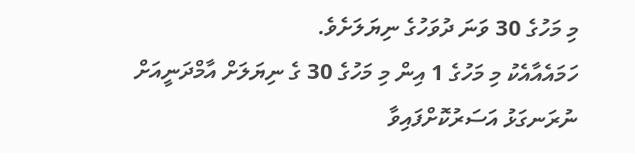މި މަހުގެ 30 ވަނަ ދުވަހުގެ ނިޔަލަށެވެ.
ހަމައެއާއެކު މި މަހުގެ 1 އިން މި މަހުގެ 30 ގެ ނިޔަލަށް އާމްދަނީއަށް ނުރަނގަޅު އަސަރުކޮށްފައިވާ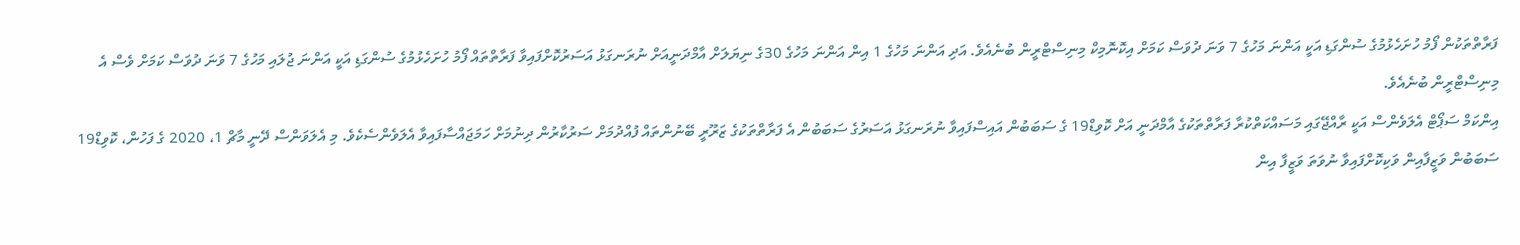ފަރާތްތަކުން ފޯމު ހުށަހެޅުމުގެ ސުންގަޑި އަކީ އަންނަ މަހުގެ 7 ވަނަ ދުވަސް ކަމަށް އިކޮނޮމިކް މިނިސްޓްރީން ބުނެއެވެ. އަދި އަންނަ މަހުގެ 1 އިން އަންނަ މަހުގެ 30ގެ ނިޔަލަށް އާމްދަނީއަށް ނުރަނގަޅު އަސަރުކޮށްފައިވާ ފަރާތްތައް ފޯމު ހުށަހެޅުމުގެ ސުންގަޑި އަކީ އަންނަ ޖުލައި މަހުގެ 7 ވަނަ ދުވަސް ކަމަށް ވެސް އެ މިނިސްޓްރީން ބުނެއެވެ.
އިންކަމް ސަޕޯޓް އެލަވެންސް އަކީ ރާއްޖޭގައި މަސައްކަތްކުރާ ފަރާތްތަކުގެ އާމްދަނީ އަށް ކޮވިޑް19 ގެ ސަބަބުން އައިސްފައިވާ ނުރަނގަޅު އަސަރުގެ ސަބަބުން އެ ފަރާތްތަކުގެ ޒަރޫރީ ބޭނުންތައް ފުއްދުމަށް ސަރުކާރުން ދިނުމަށް ހަމަޖައްސާފައިވާ އެލަވެންސެކެވެ. މި އެލަވަންސް ދޭނީ މާޗް 1، 2020 ގެ ފަހުން، ކޮވިޑް19 ސަބަބުން ވަޒީފާއިން ވަކިކޮށްފައިވާ ނުވަތަ ވަޒީފާ އިން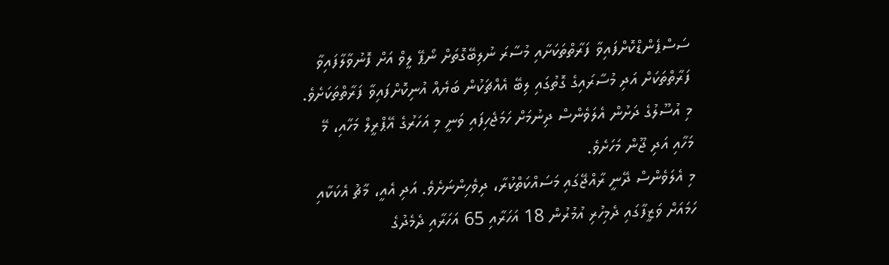ސަސްޕެންޑްކޮށްފައިވާ ފަރާތްތަކަށާއި މުސާރަ ނުލިބޭގޮތަށް ނޯޕޭ ލީވް އަށް ފޮނުވާލާފައިވާ ފަރާތްތަކަށް އަދި މުސާރައިގެ ގޮތުގައި ލިބޭ އެއްޗަކުން ބަޔެއް އުނިކޮށްފައިވާ ފަރާތްތަކަށެވެ.
މި އުސޫލުގެ ދަށުން އެލަވެންސް ދިނުމަށް ހަމަޖެހިފައި ވަނީ މި އަހަރުގެ އޭޕްރީލް މަހާއި، މޭ މަހާއި އަދި ޖޫން މަހަށެވެ.
މި އެލަވެންސް ދޭނީ ރާއްޖޭގައި މަސައްކަތްކުރާ، ދިވެހިންނަށެވެ. އަދި އެއީ، މާޗު އެކަކާއި ހަމައަށް ވަޒީފާގައި ދެމިހުރި އުމުރުން 18 އަހަރާއި 65 އަހަރާއި ދެމެދުގެ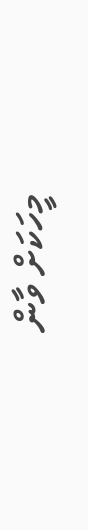މީހަކަށް ވާން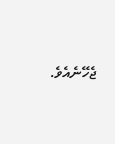ޖެހޭނެއެވެ.